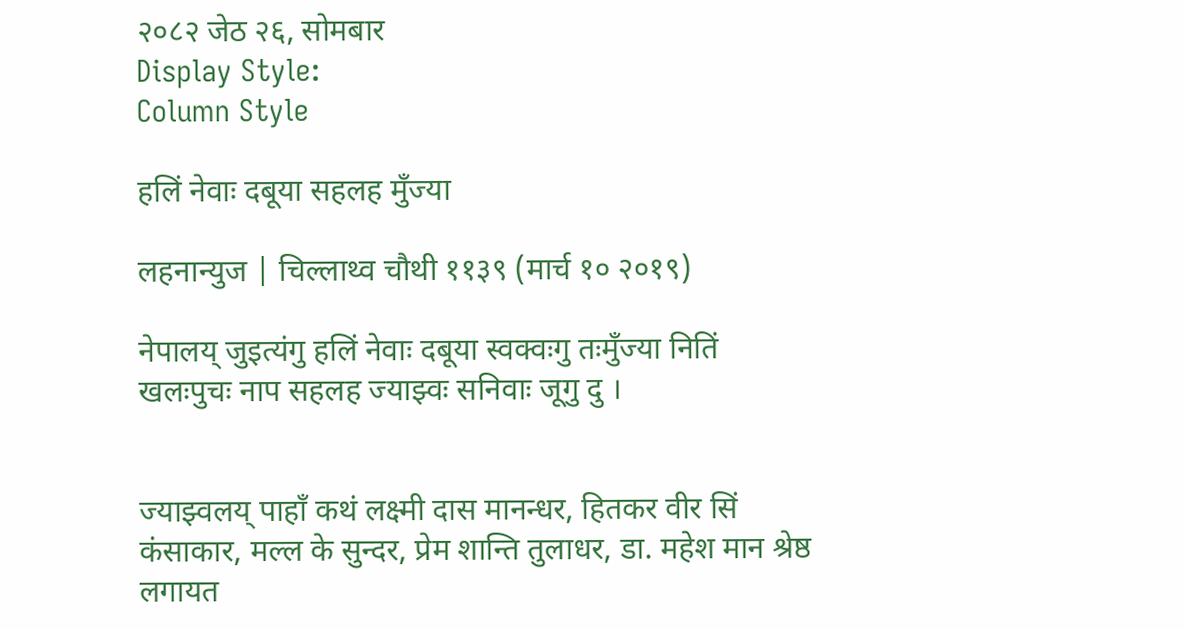२०८२ जेठ २६, सोमबार
Display Style:
Column Style

हलिं नेवाः दबूया सहलह मुँज्या

लहनान्युज | चिल्लाथ्व चौथी ११३९ (मार्च १० २०१९)

नेपालय् जुइत्यंगु हलिं नेवाः दबूया स्वक्वःगु तःमुँज्या नितिं खलःपुचः नाप सहलह ज्याझ्वः सनिवाः जूगु दु ।


ज्याझ्वलय् पाहाँ कथं लक्ष्मी दास मानन्धर, हितकर वीर सिं कंसाकार, मल्ल के सुन्दर, प्रेम शान्ति तुलाधर, डा. महेश मान श्रेष्ठ लगायत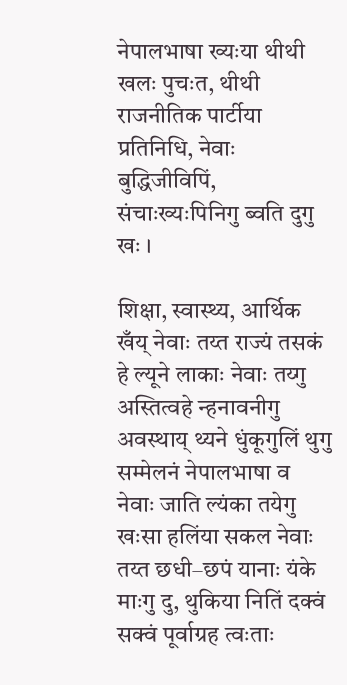नेपालभाषा ख्यःया थीथी खलः पुचःत, थीथी राजनीतिक पार्टीया प्रतिनिधि, नेवाः बुद्धिजीविपिं, संचाःख्यःपिनिगु ब्वति दुगु खः ।

शिक्षा, स्वास्थ्य, आर्थिक खँय् नेवाः तय्त राज्यं तसकं हे ल्यूने लाकाः नेवाः तय्गु अस्तित्वहे न्हनावनीगु अवस्थाय् थ्यने धुंकूगुलिं थुगु सम्मेलनं नेपालभाषा व नेवाः जाति ल्यंका तयेगु खःसा हलिंया सकल नेवाः तय्त छधी–छपं यानाः यंके माःगु दु, थुकिया नितिं दक्वं सक्वं पूर्वाग्रह त्वःताः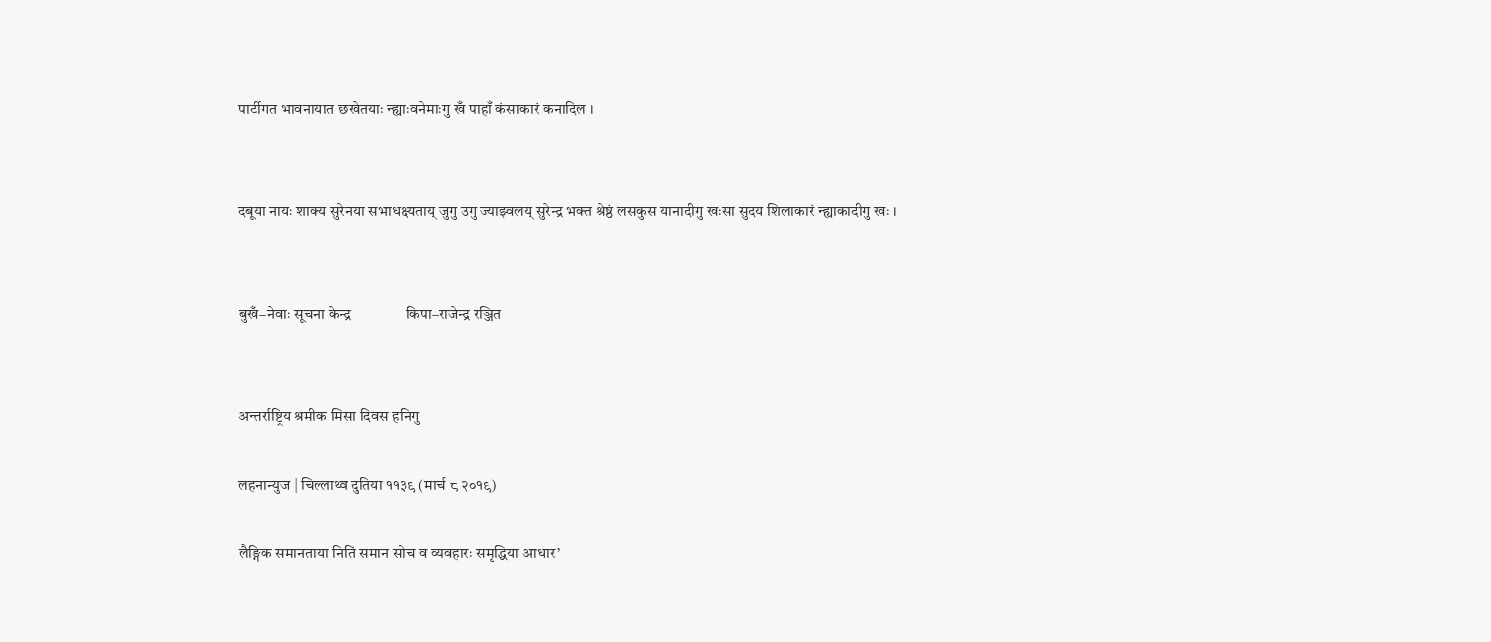पार्टीगत भावनायात छखेतयाः न्ह्याःवनेमाःगु खँ पाहाँ कंसाकारं कनादिल ।


दबूया नायः शाक्य सुरेनया सभाधक्ष्यताय् जुगु उगु ज्याझ्वलय् सुरेन्द्र भक्त श्रेष्ठं लसकुस यानादीगु खःसा सुदय शिलाकारं न्ह्याकादीगु खः ।


बुखँ–नेवाः सूचना केन्द्र               किपा–राजेन्द्र रञ्जित


अन्तर्राष्ट्रिय श्रमीक मिसा दिवस हनिगु

लहनान्युज | चिल्लाथ्व दुतिया ११३९ (मार्च ८ २०१९)

लैङ्गिक समानताया नितिं समान सोच व व्यवहारः समृद्धिया आधार’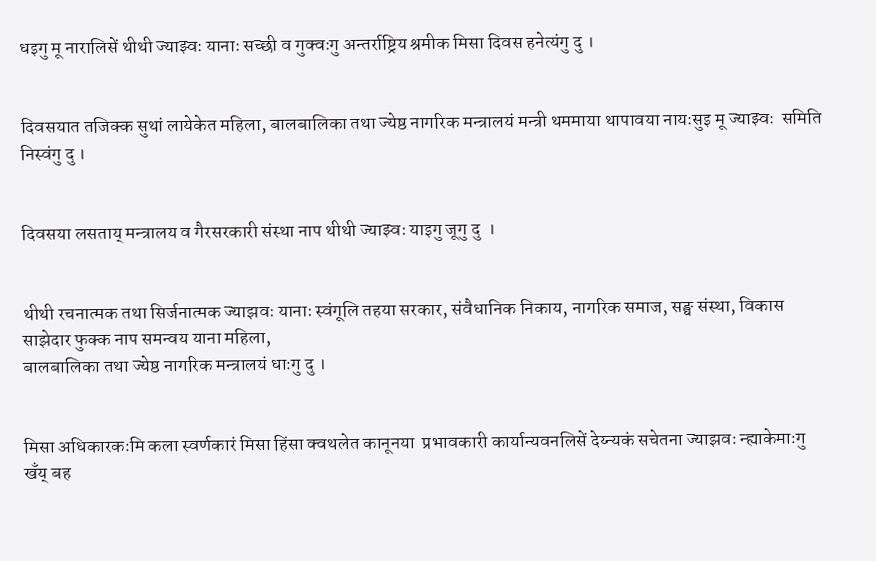धइगु मू नारालिसें थीथी ज्याझ्वः यानाः सच्छी व गुक्वःगु अन्तर्राष्ट्रिय श्रमीक मिसा दिवस हनेत्यंगु दु ।


दिवसयात तजिक्क सुथां लायेकेत महिला, बालबालिका तथा ज्येष्ठ नागरिक मन्त्रालयं मन्त्री थममाया थापावया नायःसुइ मू ज्याझ्वः  समिति निस्वंगु दु ।


दिवसया लसताय् मन्त्रालय व गैरसरकारी संस्था नाप थीथी ज्याझ्वः याइगु जूगु दु  ।


थीथी रचनात्मक तथा सिर्जनात्मक ज्याझवः यानाः स्वंगूलि तहया सरकार, संवैधानिक निकाय, नागरिक समाज, सङ्घ संस्था, विकास साझेदार फुक्क नाप समन्वय याना महिला,
बालबालिका तथा ज्येष्ठ नागरिक मन्त्रालयं धाःगु दु ।


मिसा अधिकारकःमि कला स्वर्णकारं मिसा हिंसा क्वथलेत कानूनया  प्रभावकारी कार्यान्यवनलिसें देय्न्यकं सचेतना ज्याझवः न्ह्याकेमाःगु खँय् बह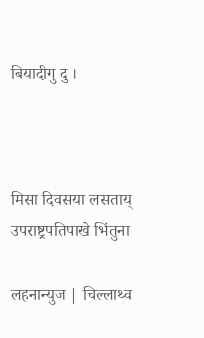बियादीगु दु ।



मिसा दिवसया लसताय् उपराष्ट्रपतिपाखे भिंतुना

लहनान्युज | चिल्लाथ्व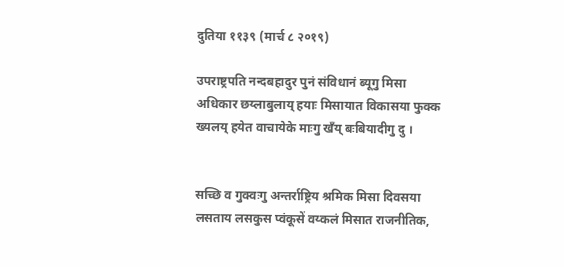दुतिया ११३९ (मार्च ८ २०१९)

उपराष्ट्रपति नन्दबहादुर पुनं संविधानं ब्यूगु मिसा अधिकार छय्लाबुलाय् हयाः मिसायात विकासया फुक्क ख्यलय् हयेत वाचायेके माःगु खँय् बःबियादीगु दु ।


सच्छि व गुक्वःगु अन्तर्राष्ट्रिय श्रमिक मिसा दिवसया लसताय लसकुस प्वंकूसें वय्कलं मिसात राजनीतिक,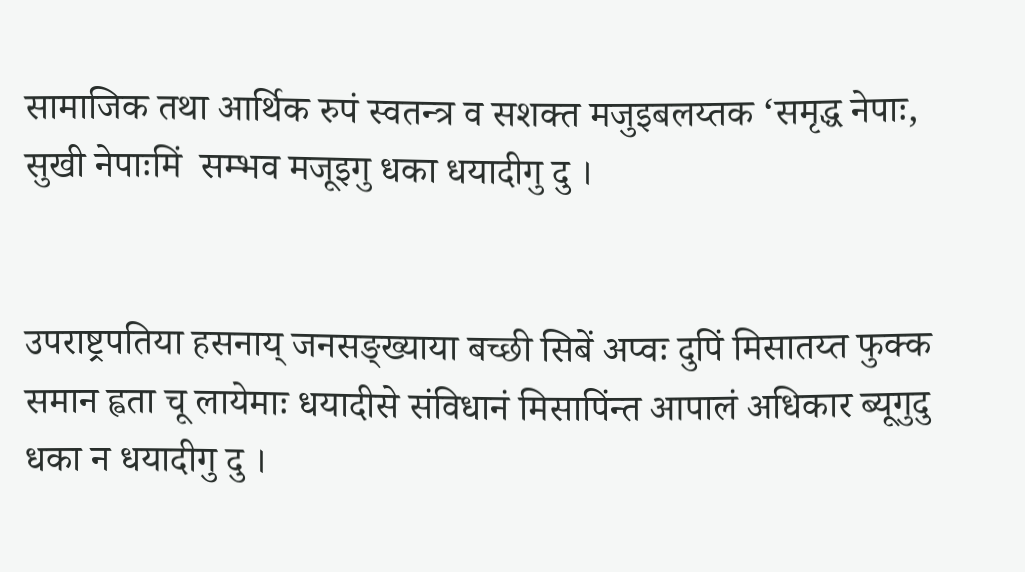सामाजिक तथा आर्थिक रुपं स्वतन्त्र व सशक्त मजुइबलय्तक ‘समृद्ध नेपाः, सुखी नेपाःमिं  सम्भव मजूइगु धका धयादीगु दु ।


उपराष्ट्रपतिया हसनाय् जनसङ्ख्याया बच्छी सिबें अप्वः दुपिं मिसातय्त फुक्क समान ह्वता चू लायेमाः धयादीसे संविधानं मिसापिंन्त आपालं अधिकार ब्यूगुदु धका न धयादीगु दु ।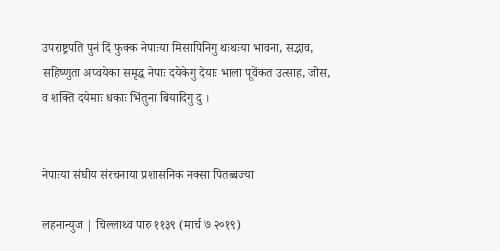उपराष्ट्रपति पुनं दिं फुक्क नेपाःया मिसापिनिगु थःथःया भावना, सद्भाव, सहिष्णुता अप्वयेका समृद्ध नेपाः दयेकेगु देयाः भाला पूवेंकत उत्साह, जोस, व शक्ति दयेमाः धकाः भिंतुना बियादिगु दु ।


नेपाःया संघीय संरचनाया प्रशासनिक नक्सा पितब्बज्या

लहनान्युज | चिल्लाथ्व पारु ११३९ (मार्च ७ २०१९)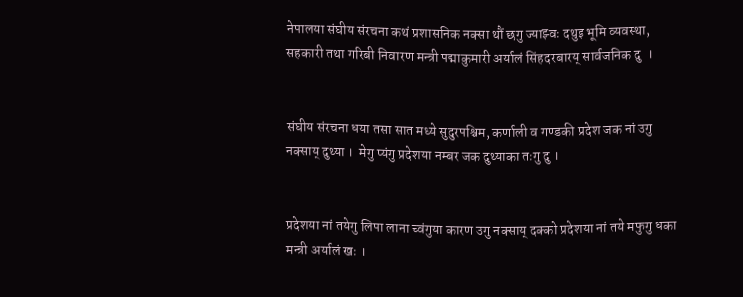नेपालया संघीय संरचना कथं प्रशासनिक नक्सा थौं छगु ज्याझ्वः दथुइ भूमि व्यवस्था, सहकारी तथा गरिबी निवारण मन्त्री पद्माकुमारी अर्यालं सिंहदरबारय् सार्वजनिक दु  ।


संघीय संरचना धया तसा सात मध्ये सुदुरपश्चिम, कर्णाली व गण्डकी प्रदेश जक नां उगु नक्साय् दुथ्या ।  मेगु प्यंगु प्रदेशया नम्बर जक दुथ्याका तःगु दु ।


प्रदेशया नां तयेगु लिपा लाना च्वंगुया कारण उगु नक्साय् दक्को प्रदेशया नां तये मफुगु धका मन्त्री अर्यालं खः ।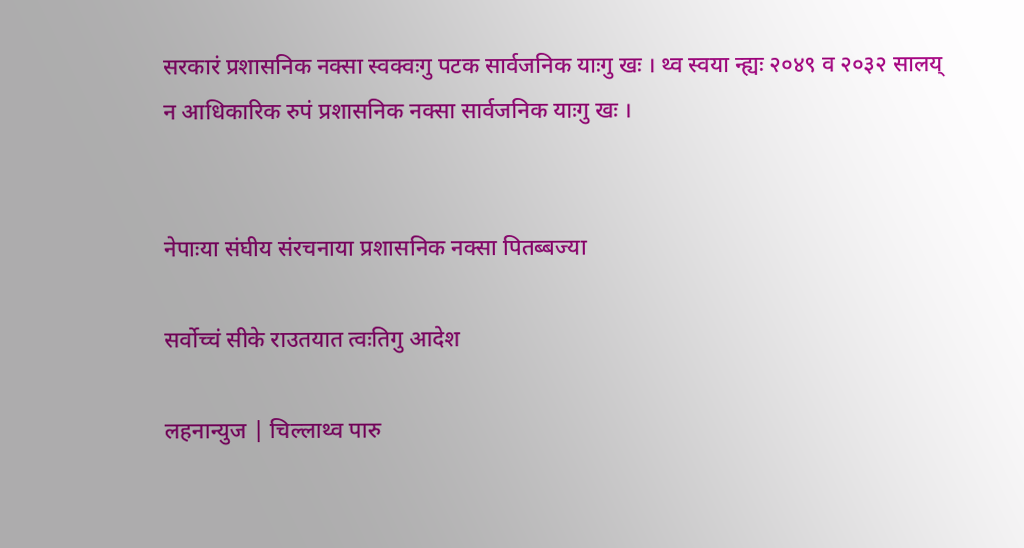सरकारं प्रशासनिक नक्सा स्वक्वःगु पटक सार्वजनिक याःगु खः । थ्व स्वया न्ह्यः २०४९ व २०३२ सालय् न आधिकारिक रुपं प्रशासनिक नक्सा सार्वजनिक याःगु खः ।


नेपाःया संघीय संरचनाया प्रशासनिक नक्सा पितब्बज्या

सर्वोच्चं सीके राउतयात त्वःतिगु आदेश

लहनान्युज | चिल्लाथ्व पारु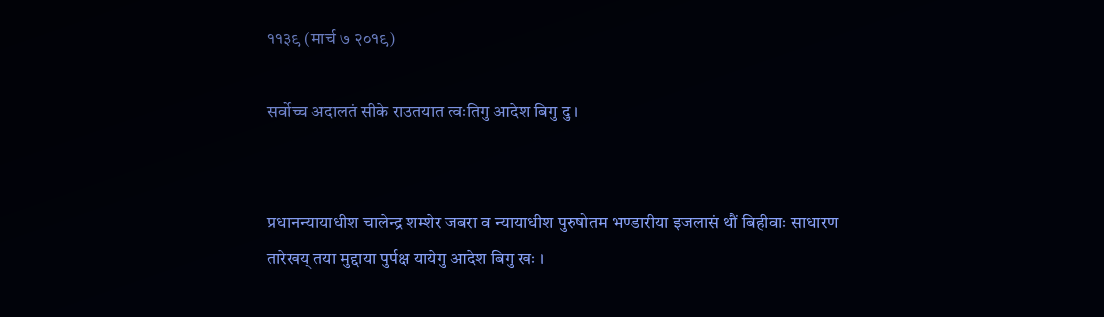११३९ (मार्च ७ २०१९)

सर्वोच्च अदालतं सीके राउतयात त्वःतिगु आदेश बिगु दु ।


प्रधानन्यायाधीश चालेन्द्र शम्शेर जबरा व न्यायाधीश पुरुषोतम भण्डारीया इजलासं थौं बिहीवाः साधारण तारेखय् तया मुद्दाया पुर्पक्ष यायेगु आदेश बिगु खः ।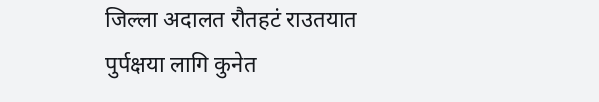जिल्ला अदालत रौतहटं राउतयात पुर्पक्षया लागि कुनेत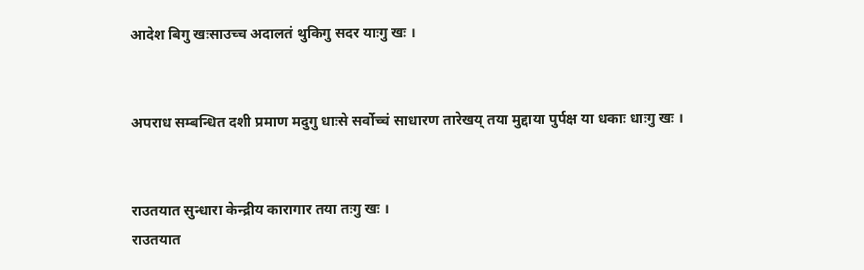आदेश बिगु खःसाउच्च अदालतं थुकिगु सदर याःगु खः ।


अपराध सम्बन्धित दशी प्रमाण मदुगु धाःसे सर्वोच्चं साधारण तारेखय् तया मुद्दाया पुर्पक्ष या धकाः धाःगु खः ।


राउतयात सुन्धारा केन्द्रीय कारागार तया तःगु खः ।
राउतयात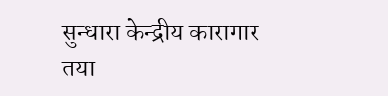सुन्धारा केन्द्रीय कारागार तया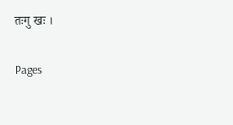तःगु खः ।


Pages